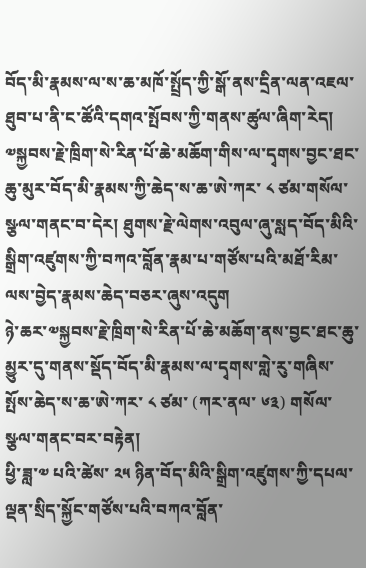བོད་མི་རྣམས་ལ་ས་ཆ་མཁོ་སྤྲོད་ཀྱི་སྒོ་ནས་དྲིན་ལན་འཇལ་ཐུབ་པ་ནི་ང་ཚོའི་དགའ་སྤོབས་ཀྱི་གནས་ཚུལ་ཞིག་རེད།
༧སྐྱབས་རྗེ་ཁྲིག་སེ་རིན་པོ་ཆེ་མཆོག་གིས་ལ་དྭགས་བྱང་ཐང་ཆུ་མུར་བོད་མི་རྣམས་ཀྱི་ཆེད་ས་ཆ་ཨེ་ཀར་ ༨ ཙམ་གསོལ་སྩལ་གནང་བ་དེར། ཐུགས་རྗེ་ལེགས་འབུལ་ཞུ་སླད་བོད་མིའི་སྒྲིག་འཛུགས་ཀྱི་བཀའ་བློན་རྣམ་པ་གཙོས་པའི་མཐོ་རིམ་ལས་བྱེད་རྣམས་ཆེད་བཅར་ཞུས་འདུག
ཉེ་ཆར་༧སྐྱབས་རྗེ་ཁྲིག་སེ་རིན་པོ་ཆེ་མཆོག་ནས་བྱང་ཐང་ཆུ་མྱུར་དུ་གནས་སྡོད་བོད་མི་རྣམས་ལ་དྭགས་གླེ་རུ་གཞིས་སྤོས་ཆེད་ས་ཆ་ཨེ་ཀར་ ༨ ཙམ་ (ཀར་ནལ་ ༦༣) གསོལ་སྩལ་གནང་བར་བརྟེན།
ཕྱི་ཟླ་༧ པའི་ཚེས་ ༢༥ ཉིན་བོད་མིའི་སྒྲིག་འཛུགས་ཀྱི་དཔལ་ལྡན་སྲིད་སྐྱོང་གཙོས་པའི་བཀའ་བློན་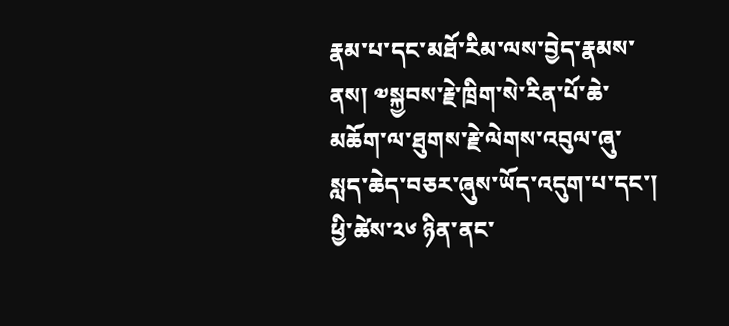རྣམ་པ་དང་མཐོ་རིམ་ལས་བྱེད་རྣམས་ནས། ༧སྐྱབས་རྗེ་ཁྲིག་སེ་རིན་པོ་ཆེ་མཆོག་ལ་ཐུགས་རྗེ་ལེགས་འབུལ་ཞུ་སླད་ཆེད་བཅར་ཞུས་ཡོད་འདུག་པ་དང་། ཕྱི་ཚེས་༢༦ ཉིན་ནང་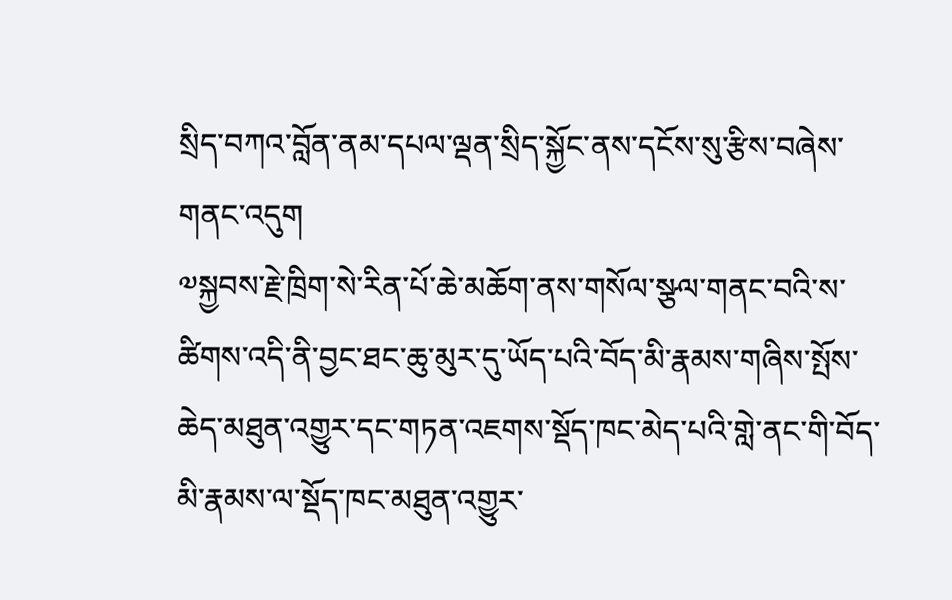སྲིད་བཀའ་བློན་ནམ་དཔལ་ལྡན་སྲིད་སྐྱོང་ནས་དངོས་སུ་རྩིས་བཞེས་གནང་འདུག
༧སྐྱབས་རྗེ་ཁྲིག་སེ་རིན་པོ་ཆེ་མཆོག་ནས་གསོལ་སྩལ་གནང་བའི་ས་ཚིགས་འདི་ནི་བྱང་ཐང་ཆུ་མུར་དུ་ཡོད་པའི་བོད་མི་རྣམས་གཞིས་སྤོས་ཆེད་མཐུན་འགྱུར་དང་གཏན་འཇགས་སྡོད་ཁང་མེད་པའི་གླེ་ནང་གི་བོད་མི་རྣམས་ལ་སྡོད་ཁང་མཐུན་འགྱུར་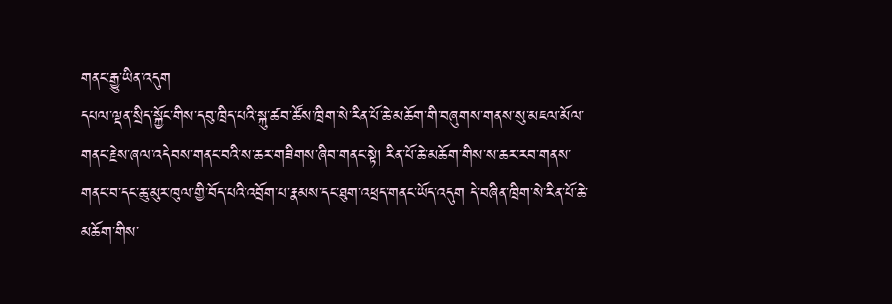གནང་རྒྱུ་ཡིན་འདུག
དཔལ་ལྡན་སྲིད་སྐྱོང་གིས་དབུ་ཁྲིད་པའི་སྐུ་ཚབ་ཚོས་ཁྲིག་སེ་རིན་པོ་ཆེ་མཆོག་གི་བཞུགས་གནས་སུ་མཇལ་མོལ་གནང་རྗེས་ཞལ་འདེབས་གནང་བའི་ས་ཆར་གཟིགས་ཞིབ་གནང་སྟེ། རིན་པོ་ཆེ་མཆོག་གིས་ས་ཆར་རབ་གནས་གནང་བ་དང་ཆུ་མུར་ཁུལ་གྱི་བོད་པའི་འབྲོག་པ་རྣམས་དང་ཐུག་འཕྲད་གནང་ཡོད་འདུག དེ་བཞིན་ཁྲིག་སེ་རིན་པོ་ཆེ་མཆོག་གིས་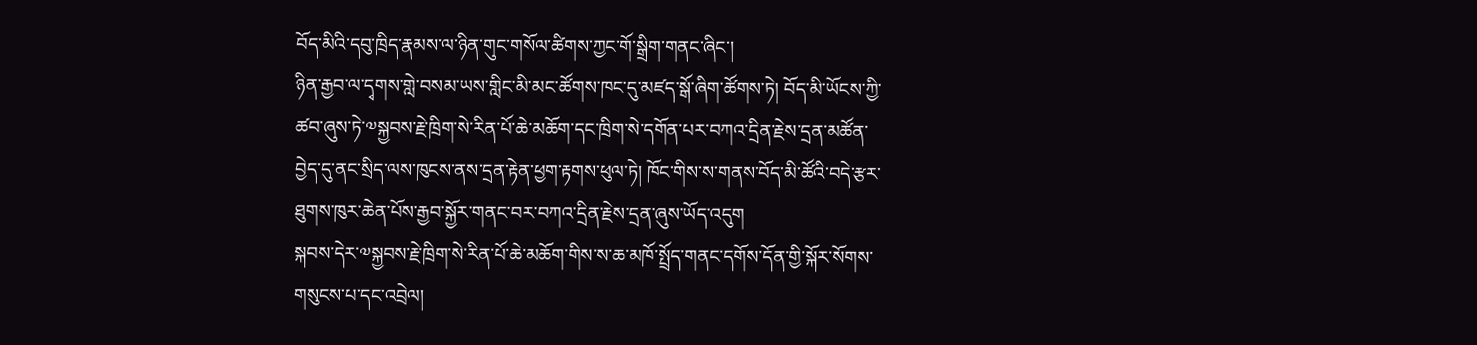བོད་མིའི་དབུ་ཁྲིད་རྣམས་ལ་ཉིན་གུང་གསོལ་ཚིགས་ཀྱང་གོ་སྒྲིག་གནང་ཞིང་།
ཉིན་རྒྱབ་ལ་དྭགས་གླེ་བསམ་ཡས་གླིང་མི་མང་ཚོགས་ཁང་དུ་མཛད་སྒོ་ཞིག་ཚོགས་ཏེ། བོད་མི་ཡོངས་ཀྱི་ཚབ་ཞུས་ཏེ་༧སྐྱབས་རྗེ་ཁྲིག་སེ་རིན་པོ་ཆེ་མཆོག་དང་ཁྲིག་སེ་དགོན་པར་བཀའ་དྲིན་རྗེས་དྲན་མཚོན་བྱེད་དུ་ནང་སྲིད་ལས་ཁུངས་ནས་དྲན་རྟེན་ཕྱག་རྟགས་ཕུལ་ཏེ། ཁོང་གིས་ས་གནས་བོད་མི་ཚོའི་བདེ་རྩར་ཐུགས་ཁུར་ཆེན་པོས་རྒྱབ་སྐྱོར་གནང་བར་བཀའ་དྲིན་རྗེས་དྲན་ཞུས་ཡོད་འདུག
སྐབས་དེར་༧སྐྱབས་རྗེ་ཁྲིག་སེ་རིན་པོ་ཆེ་མཆོག་གིས་ས་ཆ་མཁོ་སྤྲོད་གནང་དགོས་དོན་གྱི་སྐོར་སོགས་གསུངས་པ་དང་འབྲེལ།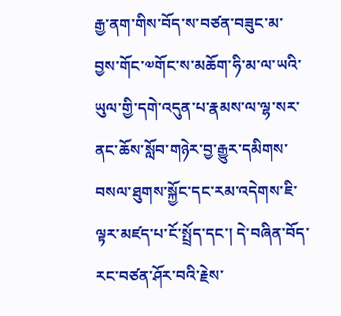རྒྱ་ནག་གིས་བོད་ས་བཙན་བཟུང་མ་བྱས་གོང་༧གོང་ས་མཆོག་ཧི་མ་ལ་ཡའི་ཡུལ་གྱི་དགེ་འདུན་པ་རྣམས་ལ་ལྷ་སར་ནང་ཆོས་སློབ་གཉེར་བྱ་རྒྱུར་དམིགས་བསལ་ཐུགས་སྐྱོང་དང་རམ་འདེགས་ཇི་ལྟར་མཛད་པ་ངོ་སྤྲོད་དང་། དེ་བཞིན་བོད་རང་བཙན་ཤོར་བའི་རྗེས་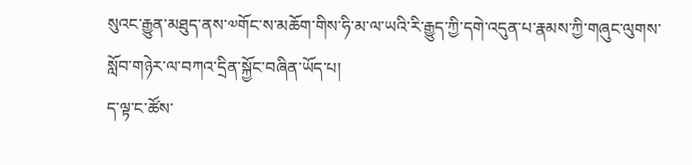སུའང་རྒྱུན་མཐུད་ནས་༧གོང་ས་མཆོག་གིས་ཧི་མ་ལ་ཡའི་རི་རྒྱུད་ཀྱི་དགེ་འདུན་པ་རྣམས་ཀྱི་གཞུང་ལུགས་སློབ་གཉེར་ལ་བཀའ་དྲིན་སྐྱོང་བཞིན་ཡོད་པ།
ད་ལྟ་ང་ཚོས་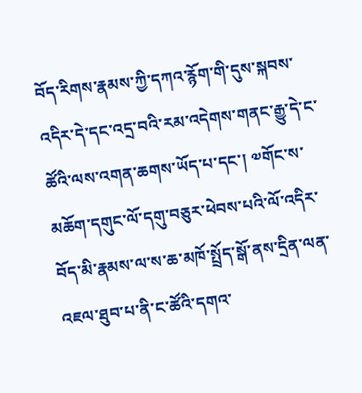བོད་རིགས་རྣམས་ཀྱི་དཀའ་རྙོག་གི་དུས་སྐབས་འདིར་དེ་དང་འདྲ་བའི་རམ་འདེགས་གནང་རྒྱུ་དེ་ང་ཚོའི་ལས་འགན་ཆགས་ཡོད་པ་དང་། ༧གོང་ས་མཆོག་དགུང་ལོ་དགུ་བཅུར་ཕེབས་པའི་ལོ་འདིར་བོད་མི་རྣམས་ལ་ས་ཆ་མཁོ་སྤྲོད་སྒོ་ནས་དྲིན་ལན་འཇལ་ཐུབ་པ་ནི་ང་ཚོའི་དགའ་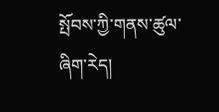སྤོབས་ཀྱི་གནས་ཚུལ་ཞིག་རེད།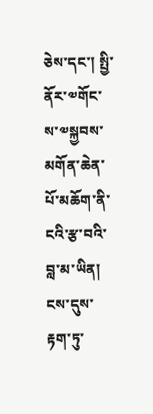ཅེས་དང་། སྤྱི་ནོར་༧གོང་ས་༧སྐྱབས་མགོན་ཆེན་པོ་མཆོག་ནི་ངའི་རྩ་བའི་བླ་མ་ཡིན། ངས་དུས་རྟག་ཏུ་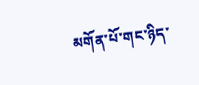མགོན་པོ་གང་ཉིད་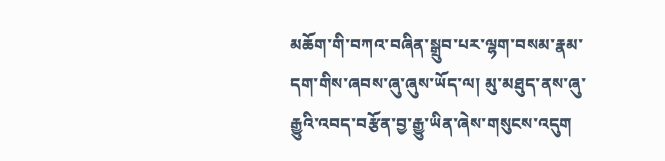མཆོག་གི་བཀའ་བཞིན་སྒྲུབ་པར་ལྷག་བསམ་རྣམ་དག་གིས་ཞབས་ཞུ་ཞུས་ཡོད་ལ། མུ་མཐུད་ནས་ཞུ་རྒྱུའི་འབད་བརྩོན་བྱ་རྒྱུ་ཡིན་ཞེས་གསུངས་འདུག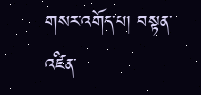གསར་འགོད་པ། བསྟན་འཛིན་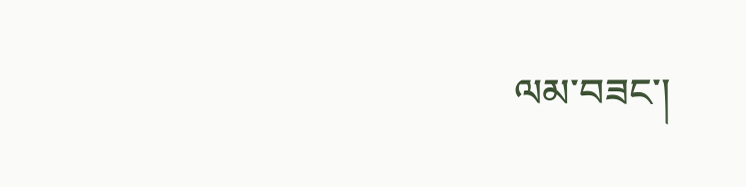ལམ་བཟང་།